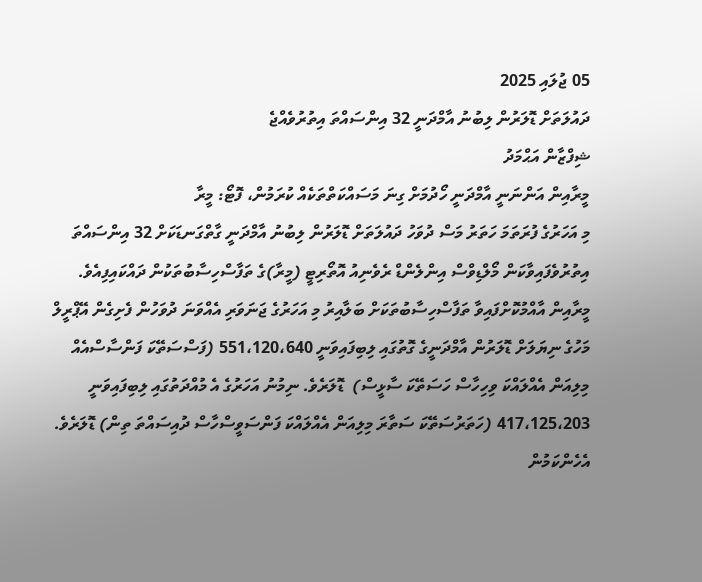05 ޖުލައި 2025
ދައުލަތަށް ޑޮލަރުން ލިބުނު އާމްދަނީ 32 އިންސައްތަ އިތުރުވެއްޖެ
ޝިފްޒާން އަޙްމަދު
މީރާއިން އަންނަނީ އާމްދަނީ ހޯދުމަށް ގިނަ މަސައްކަތްތަކެއް ކުރަމުން، ފޮޓޯ: މީރާ
މި އަހަރުގެ ފުރަތަމަ ހަތަރު މަސް ދުވަހު ދައުލަތަށް ޑޮލަރުން ލިބުނު އާމްދަނީ ގާތްގަނޑަކަށް 32 އިންސައްތަ އިތުރުވެފައިވާކަން މޯލްޑިވްސް އިންލެންޑް ރެވެނިއު އޮތޯރިޓީ (މީރާ)ގެ ތަފާސްހިސާބުތަކުން ދައްކައިފިއެވެ.
މީރާއިން އާއްމުކޮށްފައިވާ ތަފާސްހިސާބުތަކަށް ބަލާއިރު މި އަހަރުގެ ޖަނަވަރި އެއްވަނަ ދުވަހުން ފެށިގެން އޭޕްރީލް މަހުގެ ނިޔަލަށް ޑޮލަރުން އާމްދަނީގެ ގޮތުގައި ލިބިފައިވަނީ 551،120،640 (ފަސްސަތޭކަ ފަންސާސްއެއް މިލިއަން އެއްލައްކަ ވިހިހާސް ހަސަތޭކަ ސާޅީސް)  ޑޮލަރެވެ. ނިމުނު އަހަރުގެ އެ މުއްދަތުގައި ލިބިފައިވަނީ 417،125،203 (ހަތަރުސަތޭކަ ސަތާރަ މިލިއަން އެއްލައްކަ ފަންސަވީސްހާސް ދުއިސައްތަ ތިން) ޑޮލަރެވެ.
އެހެންކަމުން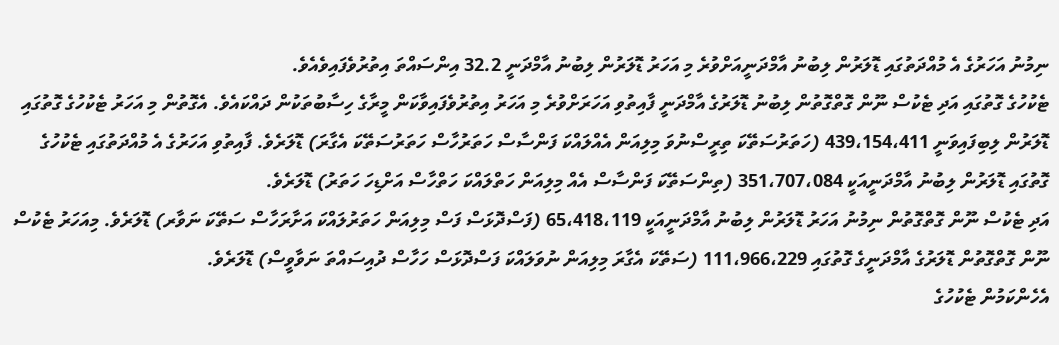ނިމުނު އަހަރުގެ އެ މުއްދަތުގައި ޑޮލަރުން ލިބުނު އާމްދަނީއަށްވުރެ މި އަހަރު ޑޮލަރުން ލިބުނު އާމްދަނީ 32.2 އިންސައްތަ އިތުރުވެފައިވެއެވެ.
ޓެކުހުގެ ގޮތުގައި އަދި ޓެކުސް ނޫން ގޮތްގޮތުން ލިބުނު ޑޮލަރުގެ އާމްދަނީ ފާއިތުވި އަހަރަށްވުރެ މި އަހަރު އިތުރުވެފައިވާކަން މީރާގެ ހިސާބުތަކުން ދައްކައެވެ. އެގޮތުން މި އަހަރު ޓެކުހުގެ ގޮތުގައި ޑޮލަރުން ލިބިފައިވަނީ 439،154،411 (ހަތަރުސަތޭކަ ތިރީސްނުވަ މިލިއަން އެއްލައްކަ ފަންސާސް ހަތަރުހާސް ހަތަރުސަތޭކަ އެގާރަ) ޑޮލަރެވެ. ފާއިތުވި އަހަރުގެ އެ މުއްދަތުގައި ޓެކުހުގެ ގޮތުގައި ޑޮލަރުން ލިބުނު އާމްދަނީއަކީ 351،707،084 (ތިންސަތޭކަ ފަންސާސް އެއް މިލިއަން ހަތްލައްކަ ހަތްހާސް އަށްޑިހަ ހަތަރު) ޑޮލަރެވެ.
އަދި ޓެކުސް ނޫން ގޮތްގޮތުން ނިމުނު އަހަރު ޑޮލަރުން ލިބުނު އާމްދަނީއަކީ 65،418،119 (ފަސްދޮޅަސް ފަސް މިލިއަން ހަތަރުލައްކަ އަށާރަހާސް ސަތޭކަ ނަވާރ) ޑޮލަރެވެ. މިއަހަރު ޓެކުސް ނޫން ގޮތްގޮތުން ޑޮލަރުގެ އާމްދަނީގެ ގޮތުގައި 111،966،229 (ސަތޭކަ އެގާރަ މިލިއަން ނުވަލައްކަ ފަސްދޮޅަސް ހަހާސް ދުއިސައްތަ ނަވާވީސް) ޑޮލަރެވެ.
އެހެންކަމުން ޓެކުހުގެ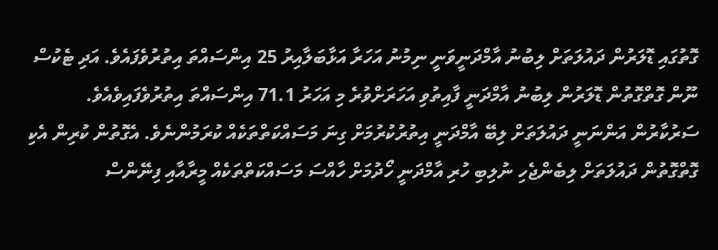ގޮތުގައި ޑޮލަރުން ދައުލަތަށް ލިބުނު އާމްދަނީވަނީ ނިމުނު އަހަރާ އަޅާބަލާއިރު 25 އިންސައްތަ އިތުރުވެފައެވެ. އަދި ޓެކުސް ނޫން ގޮތްގޮތުން ޑޮލަރުން ލިބުނު އާމްދަނީ ފާއިތުވި އަހަރަށްވުރެ މި އަހަރު 71.1 އިންސައްތަ އިތުރުވެފައިވެއެވެ.
ސަރުކާރުން އަންނަނީ ދައުލަތަށް ލިބޭ އާމްދަނީ އިތުރުކުރުމަށް ގިނަ މަސައްކަތްތަކެއް ކުރަމުންނެވެ. އެގޮތުން ކުރިން އެކި ގޮތްގޮތުން ދައުލަތަށް ލިބެންޖެހި ނުލިބި ހުރި އާމްދަނީ ހޯދުމަށް ހާއްސަ މަސައްކަތްތަކެއް މީރާއާއި ފިނޭންސް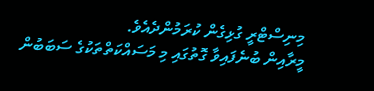މިނިސްޓްރީ ގުޅިގެން ކުރަމުންދެއެވެ.
މީރާއިން ބުނެފައިވާ ގޮތުގައި މި މަސައްކަތްތަކުގެ ސަބަބުން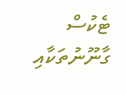ޓެކުސް ގާނޫނުތަކާއި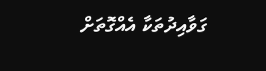ގަވާއިދުތަކާ އެއްގޮތަށް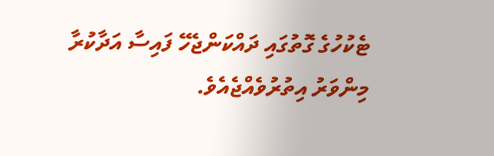ޓެކުހުގެ ގޮތުގައި ދައްކަންޖެހޭ ފައިސާ އަދާކުރާ މިންވަރު އިތުރުވެއްޖެއެވެ.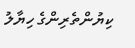ކިޔުންތެރިންގެ ހިޔާލު